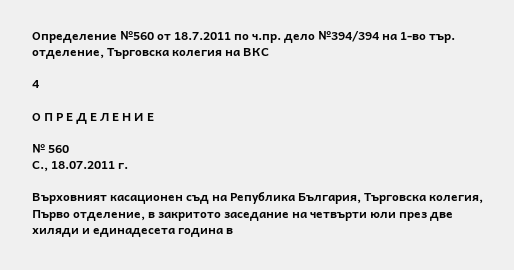Определение №560 от 18.7.2011 по ч.пр. дело №394/394 на 1-во тър. отделение, Търговска колегия на ВКС

4

О П Р Е Д Е Л Е Н И Е

№ 560
С., 18.07.2011 г.

Върховният касационен съд на Република България, Търговска колегия, Първо отделение, в закритото заседание на четвърти юли през две хиляди и единадесета година в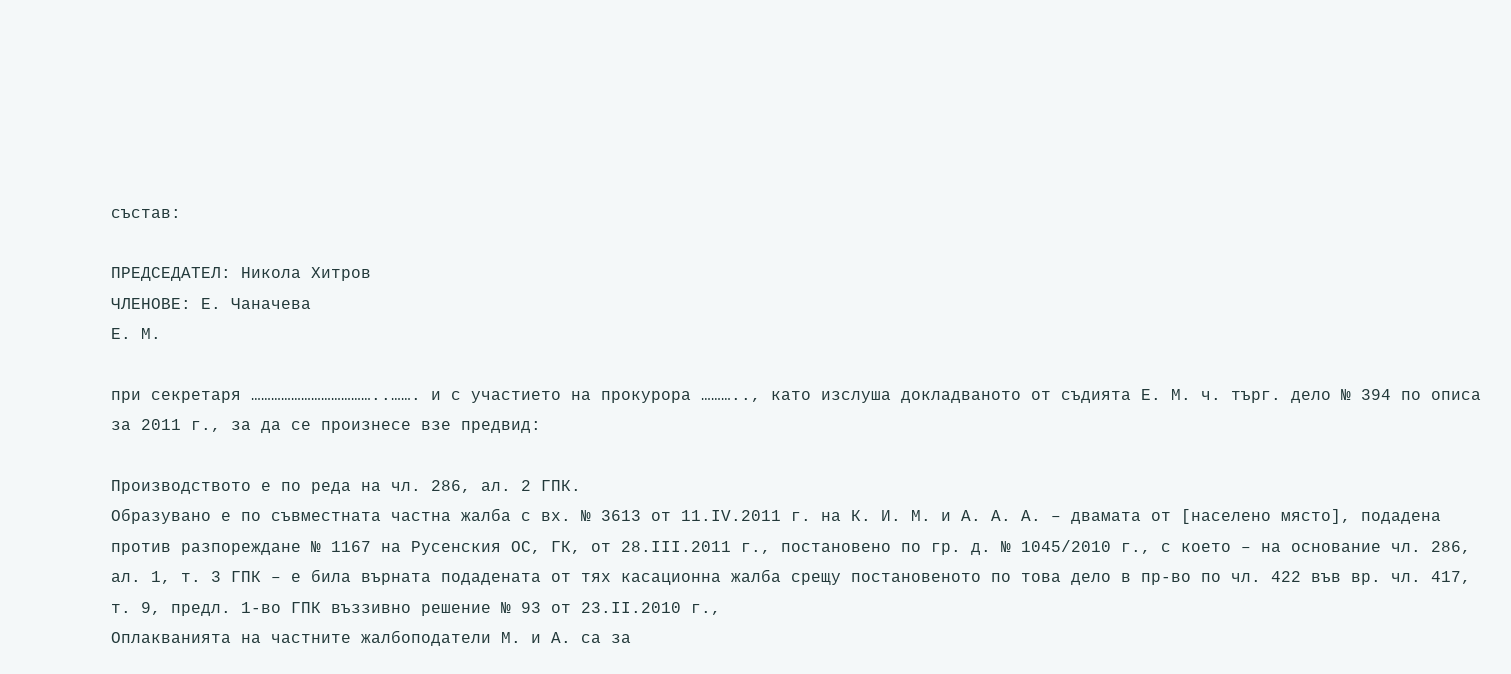състав:

ПРЕДСЕДАТЕЛ: Никола Хитров
ЧЛЕНОВЕ: Е. Чаначева
Е. М.

при секретаря ………………………………..……. и с участието на прокурора ……….., като изслуша докладваното от съдията Е. М. ч. търг. дело № 394 по описа за 2011 г., за да се произнесе взе предвид:

Производството е по реда на чл. 286, ал. 2 ГПК.
Образувано е по съвместната частна жалба с вх. № 3613 от 11.ІV.2011 г. на К. И. М. и А. А. А. – двамата от [населено място], подадена против разпореждане № 1167 на Русенския ОС, ГК, от 28.ІІІ.2011 г., постановено по гр. д. № 1045/2010 г., с което – на основание чл. 286, ал. 1, т. 3 ГПК – е била върната подадената от тях касационна жалба срещу постановеното по това дело в пр-во по чл. 422 във вр. чл. 417, т. 9, предл. 1-во ГПК въззивно решение № 93 от 23.ІІ.2010 г.,
Оплакванията на частните жалбоподатели М. и А. са за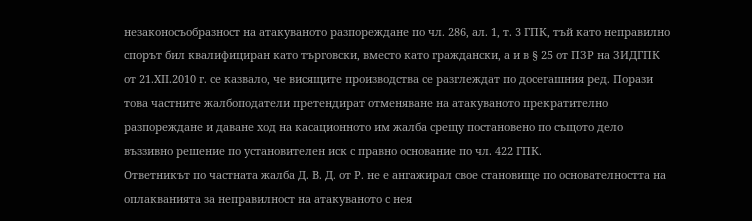незаконосъобразност на атакуваното разпореждане по чл. 286, ал. 1, т. 3 ГПК, тъй като неправилно спорът бил квалифициран като търговски, вместо като граждански, а и в § 25 от ПЗР на ЗИДГПК от 21.ХІІ.2010 г. се казвало, че висящите производства се разглеждат по досегашния ред. Порази това частните жалбоподатели претендират отменяване на атакуваното прекратително разпореждане и даване ход на касационното им жалба срещу постановено по същото дело въззивно решение по установителен иск с правно основание по чл. 422 ГПК.
Ответникът по частната жалба Д. В. Д. от Р. не е ангажирал свое становище по основателността на оплакванията за неправилност на атакуваното с нея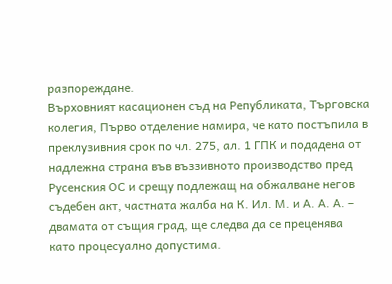разпореждане.
Върховният касационен съд на Републиката, Търговска колегия, Първо отделение намира, че като постъпила в преклузивния срок по чл. 275, ал. 1 ГПК и подадена от надлежна страна във въззивното производство пред Русенския ОС и срещу подлежащ на обжалване негов съдебен акт, частната жалба на К. Ил. М. и А. А. А. – двамата от същия град, ще следва да се преценява като процесуално допустима.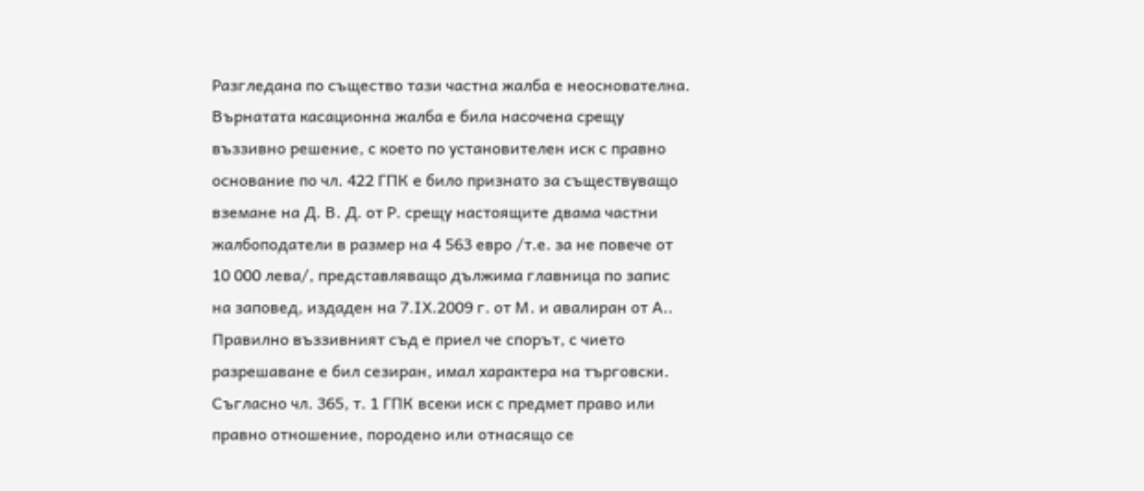Разгледана по същество тази частна жалба е неоснователна.
Върнатата касационна жалба е била насочена срещу въззивно решение, с което по установителен иск с правно основание по чл. 422 ГПК е било признато за съществуващо вземане на Д. В. Д. от Р. срещу настоящите двама частни жалбоподатели в размер на 4 563 евро /т.е. за не повече от 10 000 лева/, представляващо дължима главница по запис на заповед, издаден на 7.ІХ.2009 г. от М. и авалиран от А.. Правилно въззивният съд е приел че спорът, с чието разрешаване е бил сезиран, имал характера на търговски. Съгласно чл. 365, т. 1 ГПК всеки иск с предмет право или правно отношение, породено или отнасящо се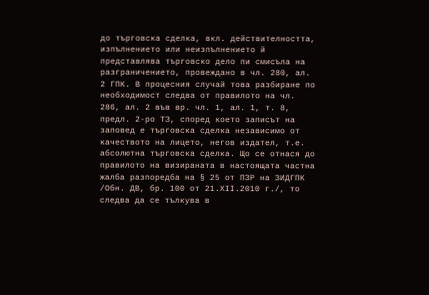до търговска сделка, вкл. действителността, изпълнението или неизпълнението й представлява търговско дело пи смисъла на разграничението, провеждано в чл. 280, ал. 2 ГПК. В процесния случай това разбиране по необходимост следва от правилото на чл. 286, ал. 2 във вр. чл. 1, ал. 1, т. 8, предл. 2-ро ТЗ, според което записът на заповед е търговска сделка независимо от качеството на лицето, негов издател, т.е. абсолютна търговска сделка. Що се отнася до правилото на визираната в настоящата частна жалба разпоредба на § 25 от ПЗР на ЗИДГПК /Обн. ДВ, бр. 100 от 21.ХІІ.2010 г./, то следва да се тълкува в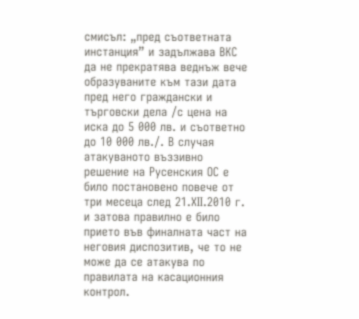смисъл: „пред съответната инстанция” и задължава ВКС да не прекратява веднъж вече образуваните към тази дата пред него граждански и търговски дела /с цена на иска до 5 000 лв. и съответно до 10 000 лв./. В случая атакуваното въззивно решение на Русенския ОС е било постановено повече от три месеца след 21.ХІІ.2010 г. и затова правилно е било прието във финалната част на неговия диспозитив, че то не може да се атакува по правилата на касационния контрол.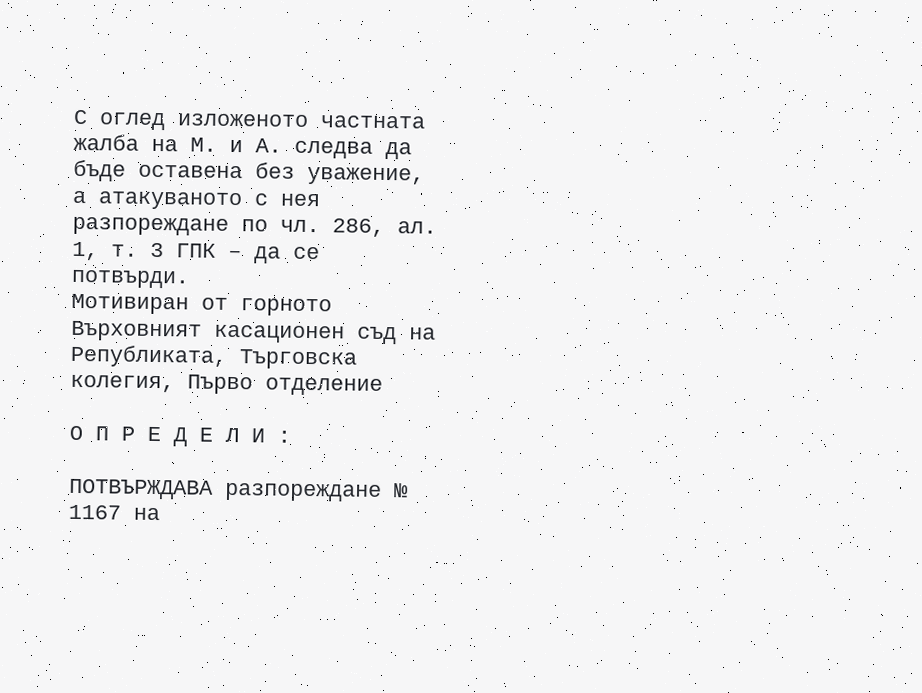С оглед изложеното частната жалба на М. и А. следва да бъде оставена без уважение, а атакуваното с нея разпореждане по чл. 286, ал. 1, т. 3 ГПК – да се потвърди.
Мотивиран от горното Върховният касационен съд на Републиката, Търговска колегия, Първо отделение

О П Р Е Д Е Л И :

ПОТВЪРЖДАВА разпореждане № 1167 на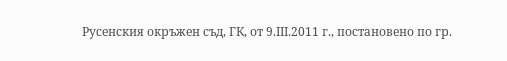Русенския окръжен съд, ГК, от 9.ІІІ.2011 г., постановено по гр.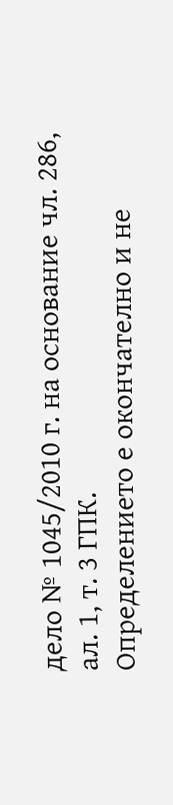дело № 1045/2010 г. на основание чл. 286, ал. 1, т. 3 ГПК.
Определението е окончателно и не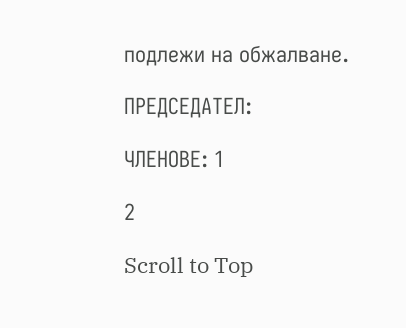подлежи на обжалване.

ПРЕДСЕДАТЕЛ:

ЧЛЕНОВЕ: 1

2

Scroll to Top